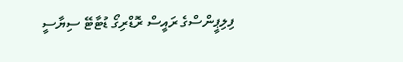ފިލިޕީންސްގެ ރައީސް ރޮޑްރިގޯ ޑުޓާޓޭ ސިޔާސީ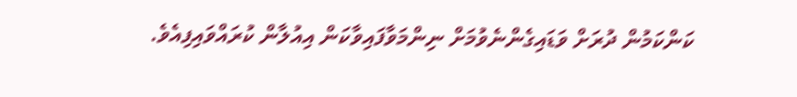ކަންކަމުން ދުރަށް ވަޑައިގެންނެވުމަށް ނިންމަވާފައިވާކަން އިއުލާން ކުރައްވައިފިއެވެ.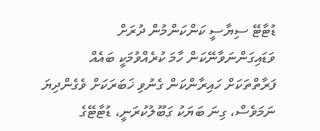ޑުޓާޓޭ ސިޔާސީ ކަންކަންމުން ދުރަށް ވަޑައިގަންނަވާނޭކަން ހާމަ ކުރެއްވުމަކީ ބައެއް ފަރާތްތަކަށް ހައިރާންކަން ގެނުވި ޚަބަރަކަށް ވެގެންދިޔަ ނަމަވެސް، ގިނަ ބަޔަކު ގަބޫލުކުރަނީ، ޑުޓާޓޭގެ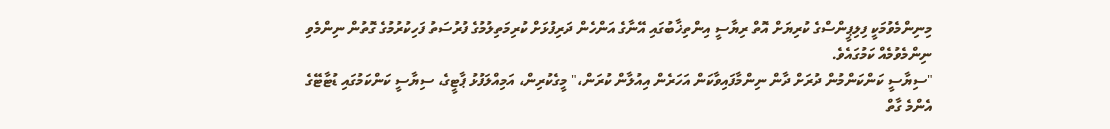މިނިންމެވުމަކީ ފިލިޕީންސްގެ ކުރިޔަށް އޮތް ރިޔާސީ އިންތިޚާބުގައި އޭނާގެ އަންހެން ދަރިފުޅަށް ކުރިމަތިލުމުގެ ފުރުސަތު ފަހިކުރުމުގެ ގޮތުން ނިންމެވި ނިންމެވުމެއް ކަމުގައެވެ.
"ސިޔާސީ ކަންކަންމުން ދުރަށް ދާން ނިންމާފައިވާކަން އަހަރެން އިއުލާން ކުރަން،" މީގެކުރިން، އަމިއްލަފުޅު ޕާޓީގެ، ސިޔާސީ ކަންކަމުގައި ޑުޓާޓޭގެ އެންމެ ގާތް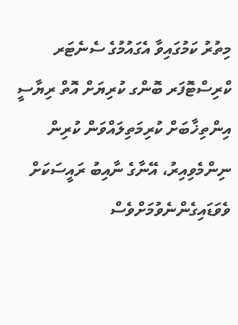މިތުރު ކަމުގައިވާ އެގައުމުގެ ސެނެޓަރ ކްރިސްޓޮފަރ ބޮންގ ކުރިޔަށް އޮތް ރިޔާސީ އިންތިޚާބަށް ކުރިމަތިލައްވަން ކުރިން ނިންމެވިއިރު، އޭނާގެ ނާއިބު ރައީސަކަށް ވެވަޑައިގެންނެވުމަށްވެސް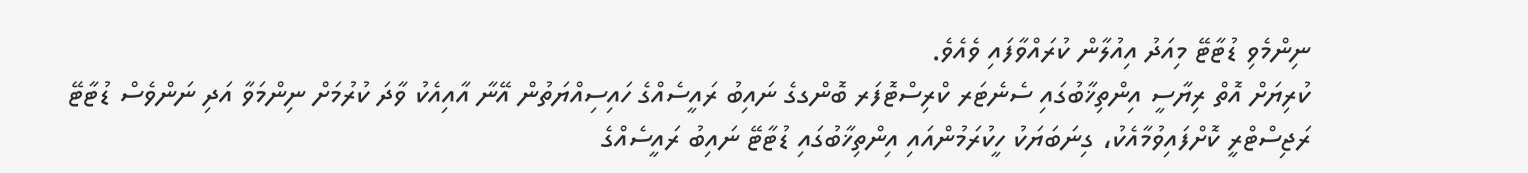ނިންމެވި ޑުޓާޓޭ މިއަދު އިއުލާން ކުރައްވާފައި ވެއެވެ.
ކުރިޔަށް އޮތް ރިޔާސީ އިންތިޚާބުގައި ސެނެޓަރ ކްރިސްޓޮފަރ ބޮންގގެ ނައިބު ރައީސެއްގެ ހައިސިއްޔަތުން އޭނާ އާއިއެކު ވާދަ ކުރުމަށް ނިންމަވާ އަދި ނަންވެސް ޑުޓާޓޭ ރަޖިސްޓްރީ ކޮށްފައިވުމާއެކު، ގިނަބަޔަކު ހީކުރަމުންއައި އިންތިޚާބުގައި ޑުޓާޓޭ ނައިބު ރައީސެއްގެ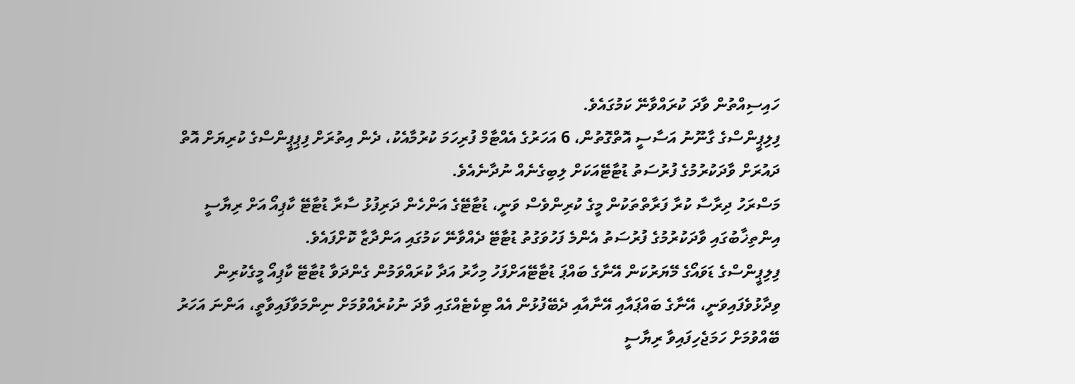ހައިސިއްތުން ވާދަ ކުރައްވާނޭ ކަމުގައެވެ.
ފިލިޕީންސްގެ ގާނޫނު އަސާސީ އޮތްގޮތުން، 6 އަހަރުގެ އެއްޓާމް ފުރިހަމަ ކުރުމާއެކު، ދެން އިތުރަށް ފިޕިޕީންސްގެ ކުރިޔަށް އޮތް ދައުރަށް ވާދަކުރުމުގެ ފުރުސަތު ޑުޓާޓޭއަކަށް ލިބިގެނެއް ނުދާނެއެވެ.
މަސްރަހު ދިރާސާ ކުރާ ފަރާތްތަކުން މީގެ ކުރިންވެސް ވަނީ، ޑުޓާޓޭގެ އަންހެން ދަރިފުޅު ސާރާ ޑުޓާޓޭ ކާޕިއޯ އަށް ރިޔާސީ އިންތިޚާބުގައި ވާދަކުރުމުގެ ފުރުސަތު އެންމެ ފަހުވަގުތު ޑުޓާޓޭ ދެއްވާނޭ ކަމުގައި އަންދާޒާ ކޮށްފައެވެ.
ފިލިޕީންސްގެ ޑަވައޯގެ މޭޔަރުކަން އޭނާގެ ބައްޕަ ޑުޓާޓޭއަށްފަހު މިހާރު އަދާ ކުރައްވަމުން ގެންދަވާ ޑުޓާޓޭ ކާޕިއޯ މީގެކުރިން ވިދާޅުވެފައިވަނީ، އޭނާގެ ބައްޕައާއި އޭނާއާއި ދެބޭފުޅުން އެއް ޓިކެޓެއްގައި ވާދަ ނުކުރެއްވުމަށް ނިންމަވާފައިވާތީ، އަންނަ އަހަރު ބޭއްވުމަށް ހަމަޖެހިފައިވާ ރިޔާސީ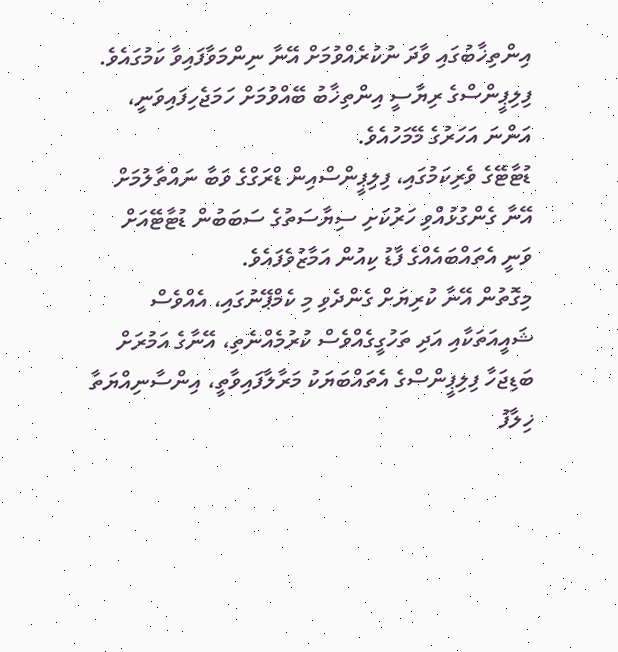އިންތިޚާބުގައި ވާދަ ނުކުރެއްވުމަށް އޭނާ ނިންމަވާފައިވާ ކަމުގައެވެ.
ފިލިޕީންސްގެ ރިޔާސީ އިންތިޚާބު ބޭއްވުމަށް ހަމަޖެހިފައިވަނީ، އަންނަ އަހަރުގެ މޭމަހުއެވެ.
ޑުޓާޓޭގެ ވެރިކަމުގައި، ފިލިޕީންސްއިން ޑްރަގްގެ ވަބާ ނައްތާލުމަށް އޭނާ ގެންގުޅުއްވި ހަރުކަށި ސިޔާސަތުގެ ސަބަބުން ޑުޓާޓޭއަށް ވަނީ އެތައްބައެއްގެ ފާޑު ކިއުން އަމާޒުވެފައެވެ.
މިގޮތުން އޭނާ ކުރިޔަށް ގެންދެވި މި ކެމްޕޭނުގައި، އެއްވެސް ޝައީއަތަކާއި އަދި ތަހުގީގެއްވެސް ކުރުމެއްނެތި، އޭނާގެ އަމުރަށް ބަޑިޖަހާ ފިލިޕީންސްގެ އެތައްބަޔަކު މަރާލާފައިވާތީ، އިންސާނިއްޔަތާ ޚިލާފު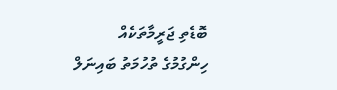ބޮޑެތި ޖަރީމާތަކެއް ހިންގުމުގެ ތުހުމަތު ބައިނަލް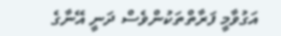އަގުވާމީ ފަރާތްތަކުންވެސް ދަނީ އޭނާގެ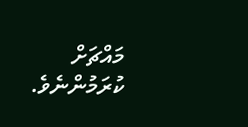މައްޗަށް ކުރަމުންނެވެ.